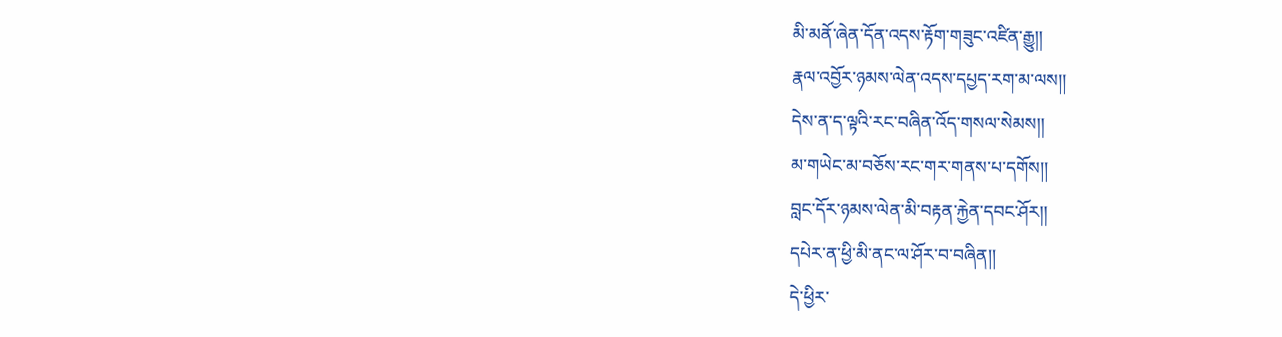མི་མནོ་ཞེན་དོན་འདས་རྟོག་གཟུང་འཛིན་རྒྱུ།།
རྣལ་འབྱོར་ཉམས་ལེན་འདས་དཔྱད་རག་མ་ལས།།
དེས་ན་ད་ལྟའི་རང་བཞིན་འོད་གསལ་སེམས།།
མ་གཡེང་མ་བཅོས་རང་གར་གནས་པ་དགོས།།
བླང་དོར་ཉམས་ལེན་མི་བརྟན་རྐྱེན་དབང་ཤོར།།
དཔེར་ན་ཕྱི་མི་ནང་ལ་ཤོར་བ་བཞིན།།
དེ་ཕྱིར་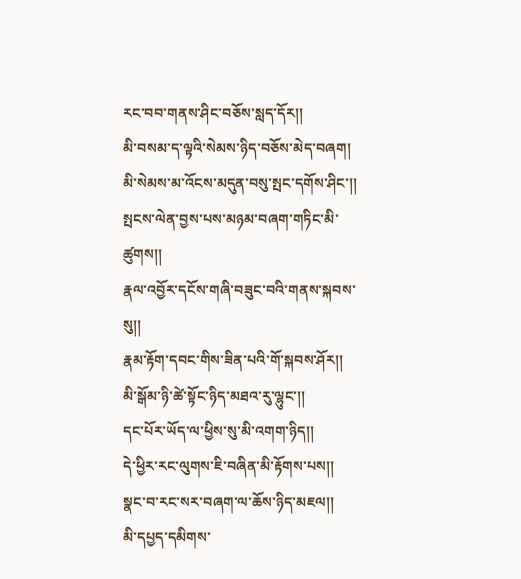རང་བབ་གནས་ཤིང་བཅོས་སླད་དོར།།
མི་བསམ་ད་ལྟའི་སེམས་ཉིད་བཅོས་མེད་བཞག།
མི་སེམས་མ་འོངས་མདུན་བསུ་སྤང་དགོས་ཤིང་།།
སྤངས་ལེན་བྱས་པས་མཉམ་བཞག་གཏིང་མི་ཚུགས།།
རྣལ་འབྱོར་དངོས་གཞི་བཟུང་བའི་གནས་སྐབས་སུ།།
རྣམ་རྟོག་དབང་གིས་ཟིན་པའི་གོ་སྐབས་ཤོར།།
མི་སྒོམ་ཉི་ཚེ་སྟོང་ཉིད་མཐའ་རུ་ལྷུང་།།
དང་པོར་ཡོད་ལ་ཕྱིས་སུ་མི་འགག་ཉིད།།
དེ་ཕྱིར་རང་ལུགས་ཇི་བཞིན་མི་རྟོགས་པས།།
སྣང་བ་རང་སར་བཞག་ལ་ཆོས་ཉིད་མཇལ།།
མི་དཔྱད་དམིགས་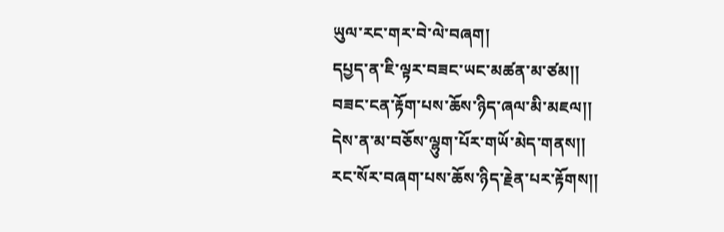ཡུལ་རང་གར་བེ་ལེ་བཞག།
དཔྱད་ན་ཇི་ལྟར་བཟང་ཡང་མཚན་མ་ཙམ།།
བཟང་ངན་རྟོག་པས་ཆོས་ཉིད་ཞལ་མི་མཇལ།།
དེས་ན་མ་བཅོས་ལྷུག་པོར་གཡོ་མེད་གནས།།
རང་སོར་བཞག་པས་ཆོས་ཉིད་རྗེན་པར་རྟོགས།།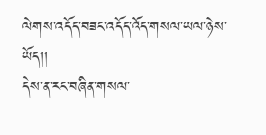ལེགས་འདོད་བཟང་འདོད་འོད་གསལ་ཡལ་ཉེས་ཡོད།།
དེས་ན་རང་བཞིན་གསལ་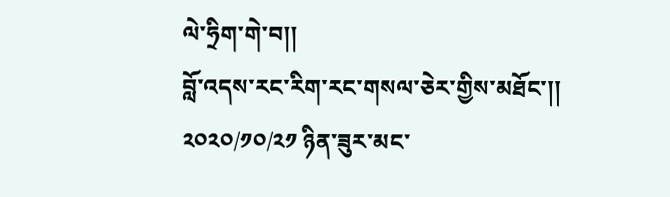ལེ་ཧྲིག་གེ་བ།།
བློ་འདས་རང་རིག་རང་གསལ་ཅེར་གྱིས་མཐོང་།།
༢༠༢༠/༡༠/༢༡ ཉིན་ཟུར་མང་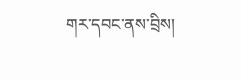གར་དབང་ནས་བྲིས།